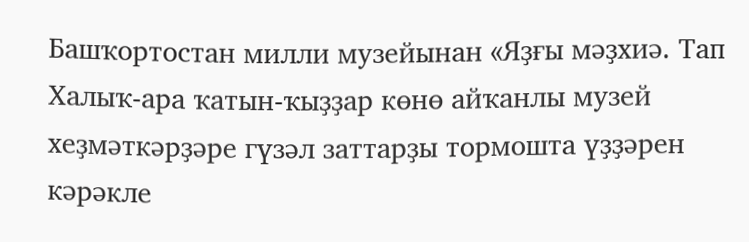Башҡортостан милли музейынан «Яҙғы мәҙхиә. Тап Халыҡ-ара ҡатын-ҡыҙҙар көнө айҡанлы музей хеҙмәткәрҙәре гүзәл заттарҙы тормошта үҙҙәрен кәрәкле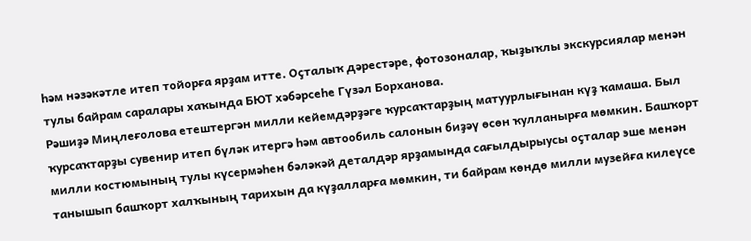һәм нәзәкәтле итеп тойорға ярҙам итте. Оҫталыҡ дәрестәре, фотозоналар, ҡыҙыҡлы экскурсиялар менән тулы байрам саралары хаҡында БЮТ хәбәрсеһе Гүзәл Борханова.
Рәшиҙә Миңлеғолова етештергән милли кейемдәрҙәге ҡурсаҡтарҙың матуурлығынан күҙ ҡамаша. Был ҡурсаҡтарҙы сувенир итеп бүләк итергә һәм автообиль салонын биҙәү өсөн ҡулланырға мөмкин. Башҡорт милли костюмының тулы күсермәһен бәләкәй деталдәр ярҙамында сағылдырыусы оҫталар эше менән танышып башҡорт халҡының тарихын да күҙалларға мөмкин, ти байрам көндө милли музейға килеүсе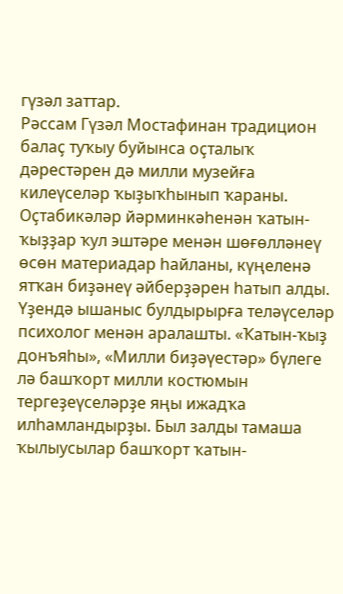гүзәл заттар.
Рәссам Гүзәл Мостафинан традицион балаҫ туҡыу буйынса оҫталыҡ дәрестәрен дә милли музейға килеүселәр ҡыҙыҡһынып ҡараны. Оҫтабикәләр йәрминкәһенән ҡатын-ҡыҙҙар ҡул эштәре менән шөғөлләнеү өсөн материадар һайланы, күңеленә ятҡан биҙәнеү әйберҙәрен һатып алды.
Үҙендә ышаныс булдырырға теләүселәр психолог менән аралашты. «Ҡатын-ҡыҙ донъяһы», «Милли биҙәүестәр» бүлеге лә башҡорт милли костюмын тергеҙеүселәрҙе яңы ижадҡа илһамландырҙы. Был залды тамаша ҡылыусылар башҡорт ҡатын-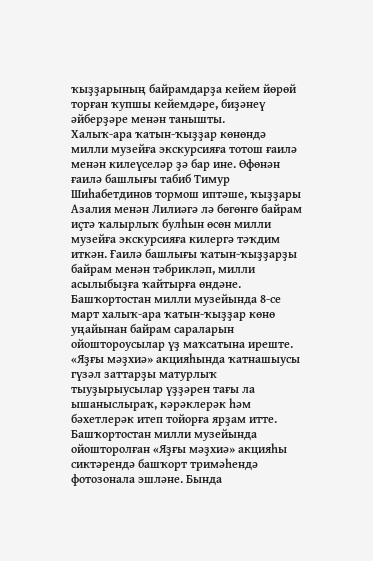ҡыҙҙарының байрамдарҙа кейем йөрөй торған ҡупшы кейемдәре, биҙәнеү әйберҙәре менән танышты.
Халыҡ-ара ҡатын-ҡыҙҙар көнөндә милли музейға экскурсияға тотош ғаилә менән килеүселәр ҙә бар ине. Өфөнән ғаилә башлығы табиб Тимур Шиһабетдинов тормош иптәше, ҡыҙҙары Азалия менән Лилиәгә лә бөгөнгө байрам иҫтә ҡалырлыҡ булһын өсөн милли музейға экскурсияға килергә тәҡдим иткән. Ғаилә башлығы ҡатын-ҡыҙҙарҙы байрам менән тәбрикләп, милли асылыбыҙға ҡайтырға өндәне.
Башҡортостан милли музейында 8-се март халыҡ-ара ҡатын-ҡыҙҙар көнө уңайынан байрам сараларын ойоштороусылар үҙ маҡсатына иреште. «Яҙғы мәҙхиә» акцияһында ҡатнашыусы гүзәл заттарҙы матурлыҡ тыуҙырыусылар үҙҙәрен тағы ла ышаныслыраҡ, кәрәклерәк һәм бәхетлерәк итеп тойорға ярҙам итте.
Башҡортостан милли музейында ойошторолған «Яҙғы мәҙхиә» акцияһы сиктәрендә башҡорт тримәһендә фотозонала эшләне. Бында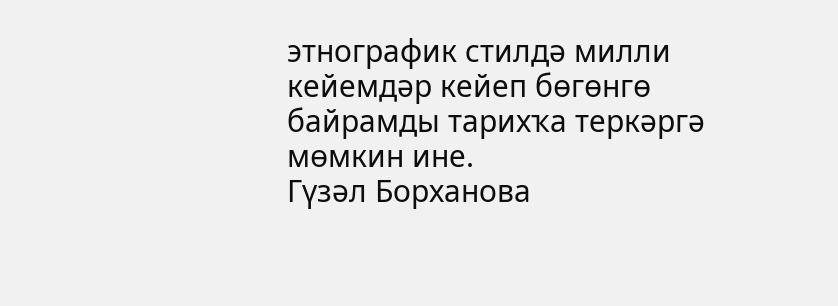этнографик стилдә милли кейемдәр кейеп бөгөнгө байрамды тарихҡа теркәргә мөмкин ине.
Гүзәл Борханова